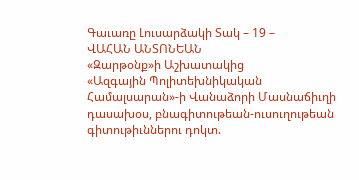Գաւառը Լուսարձակի Տակ – 19 –
ՎԱՀԱՆ ԱՆՏՈՆԵԱՆ
«Զարթօնք»ի Աշխատակից
«Ազգային Պոլիտեխնիկական Համալսարան»-ի Վանաձորի Մասնաճիւղի դասախօս, բնագիտութեան-ուսուղութեան գիտութիւններու դոկտ.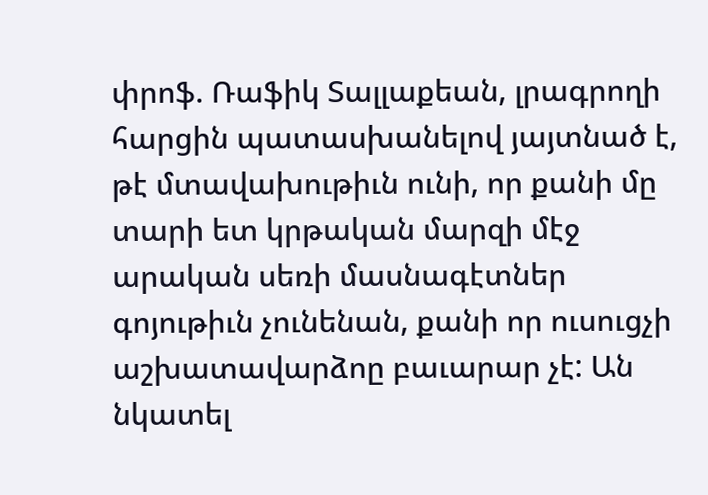փրոֆ. Ռաֆիկ Տալլաքեան, լրագրողի հարցին պատասխանելով յայտնած է, թէ մտավախութիւն ունի, որ քանի մը տարի ետ կրթական մարզի մէջ արական սեռի մասնագէտներ գոյութիւն չունենան, քանի որ ուսուցչի աշխատավարձոը բաւարար չէ: Ան նկատել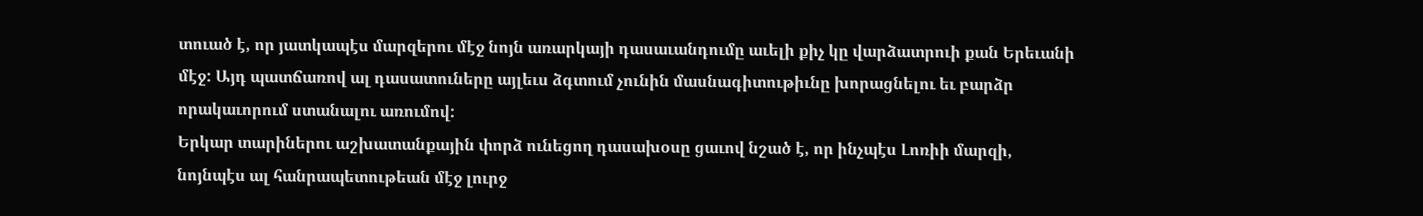տուած է, որ յատկապէս մարզերու մէջ նոյն առարկայի դասաւանդումը աւելի քիչ կը վարձատրուի քան Երեւանի մէջ: Այդ պատճառով ալ դասատուները այլեւս ձգտում չունին մասնագիտութիւնը խորացնելու եւ բարձր որակաւորում ստանալու առումով:
Երկար տարիներու աշխատանքային փորձ ունեցող դասախօսը ցաւով նշած է, որ ինչպէս Լոռիի մարզի, նոյնպէս ալ հանրապետութեան մէջ լուրջ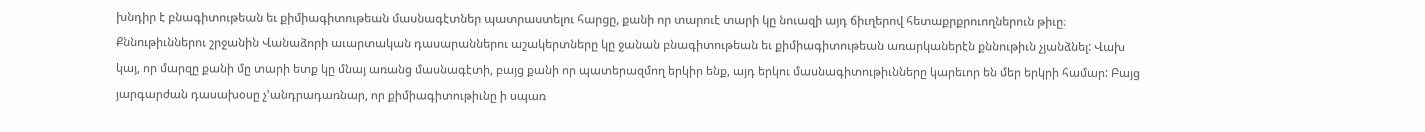խնդիր է բնագիտութեան եւ քիմիագիտութեան մասնագէտներ պատրաստելու հարցը, քանի որ տարուէ տարի կը նուազի այդ ճիւղերով հետաքրքրուողներուն թիւը։ Քննութիւններու շրջանին Վանաձորի աւարտական դասարաններու աշակերտները կը ջանան բնագիտութեան եւ քիմիագիտութեան առարկաներէն քննութիւն չյանձնել: Վախ կայ, որ մարզը քանի մը տարի ետք կը մնայ առանց մասնագէտի, բայց քանի որ պատերազմող երկիր ենք, այդ երկու մասնագիտութիւնները կարեւոր են մեր երկրի համար: Բայց յարգարժան դասախօսը չ’անդրադառնար, որ քիմիագիտութիւնը ի սպառ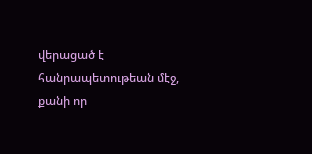վերացած է հանրապետութեան մէջ, քանի որ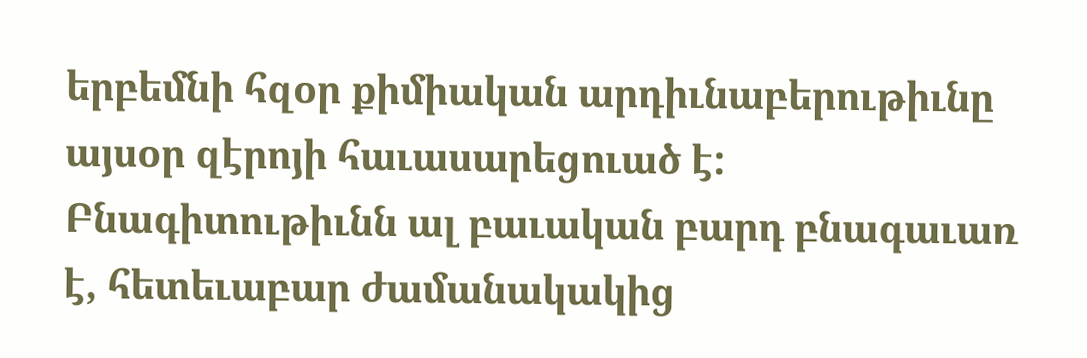երբեմնի հզօր քիմիական արդիւնաբերութիւնը այսօր զէրոյի հաւասարեցուած է: Բնագիտութիւնն ալ բաւական բարդ բնագաւառ է, հետեւաբար ժամանակակից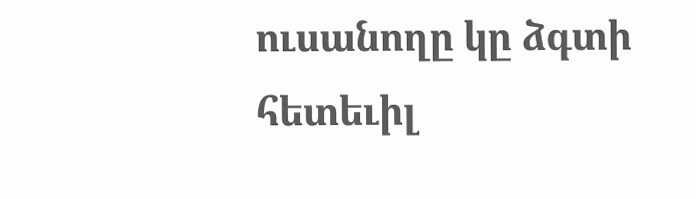ուսանողը կը ձգտի հետեւիլ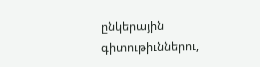ընկերային գիտութիւններու,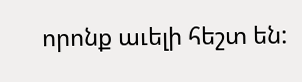որոնք աւելի հեշտ են: